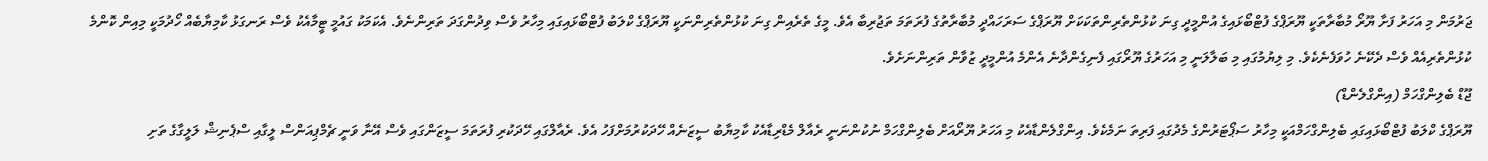ޖަރުމަން މި އަހަރު ފަށާ ޔޫރޯ މުބާރާތަކީ ޔޫރަޕްގެ ފުޓްބޯޅައިގެ އުންމީދީ ގިނަ ކުޅުންތެރިންތަކަކަށް ޔޫރަޕްގެ ސަރަހައްދީ މުބާރާތުގެ ފުރަތަމަ ތަޖުރިބާ އެވެ. މީގެ ތެރެއިން ގިނަ ކުޅުންތެރިންނަކީ ޔޫރަޕްގެ ކްލަބު ފުޓްބޯޅައިގައި މިހާރު ވެސް ވިދުންގަދަ ތަރިންނެވެ. އެކަމަކު ގައުމީ ޓީމާއެކު ވެސް ރަނގަޅު ކާމިޔާބެއް ހޯދުމަކީ މިއިން ކޮންމެ ކުޅުންތެރިއެއް ވެސް ދެކޭނެ ހުވަފެނެކެވެ. މި ލިޔުމުގައި މި ބަލާލަނީ މި އަހަރުގެ ޔޫރޯގައި ފެނިގެންދާނެ އެންމެ އުންމީދީ ޒުވާން ތަރިންނަށެވެ.
ޖޫޑް ބެލިންގްހަމް (އިންގްލެންޑް)
ޔޫރަޕްގެ ކްލަބު ފުޓްބޯޅައިގައި ބެލިންގްހަމްއަކީ މިހާރު ސަޕޯޓަރުންގެ މެދުގައި ފަރިތަ ނަމެކެވެ. އިންގްލެންޑާއެކު މި އަހަރު ޔޫރޯއަށް ބެލިންގްހަމް ނުކުންނަނީ ރެއާލް މެޑްރިޑާއެކު ކާމިޔާބު ސީޒަނެއް ހޭދަކުރުމަށްފަހު އެވެ. ރެއާލްގައި ހޭދަކުރި ފުރަތަމަ ސީޒަންގައި ވެސް އޭނާ ވަނީ ޗެމްޕިއަންސް ލީގާއި ސްޕެނިޝް ލަލީގާގެ ތަށި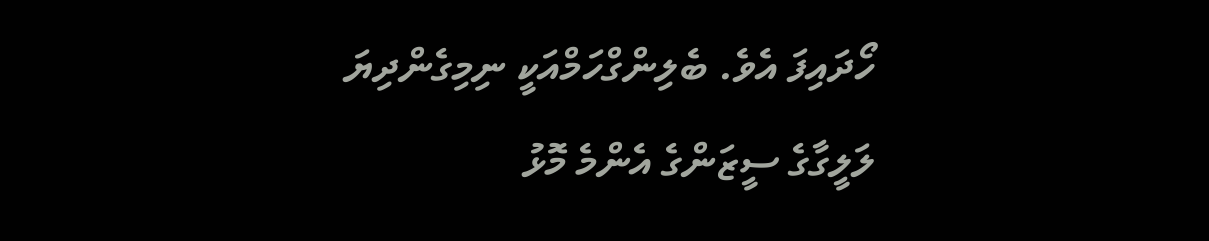ހޯދައިފަ އެވެ. ބެލިންގްހަމްއަކީ ނިމިގެންދިޔަ ލަލީގާގެ ސީޒަންގެ އެންމެ މޮޅު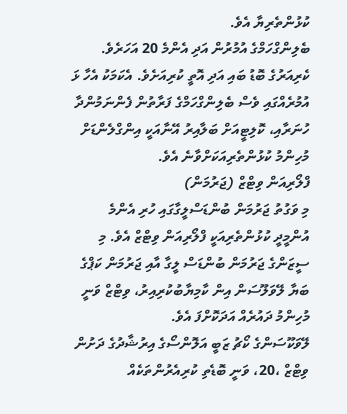ކުޅުންތެރިޔާ އެވެ.
ބެލިންގްހަމްގެ އުމުރުން އަދި އެންމެ 20 އަހަރެވެ. ކެރިއަރުގެ ބޮޑު ބައި އަދި އޮތީ ކުރިއަށެވެ. އެކަމަކު އެހާ ޅަ އުމުރެއްގައި ވެސް ބެލިންގްހަމްގެ ފަރާތުން ފެންނަމުންދާ ހުނަރާއި، ކޮލިޓީއަށް ބަލާއިރު އޭނާއަކީ އިންގްލެންޑަށް މުހިންމު ކުޅުންތެރިއަކަށްވާނެ އެވެ.
ފްލޯރިއަން ވިޓްޒް (ޖަރުމަން)
މި ވަގުތު ޖަރުމަން ބުންޑަސްލީގާގައި ހުރި އެންމެ އުންމީދީ ކުޅުންތެރިއަކީ ފްލޯރިއަން ވިޓްޒް އެވެ. މި ސީޒަންގެ ޖަރުމަން ބުންޑަސް ލީގާ އާއި ޖަރުމަން ކަޕްގެ ބަޔާ ލޭވަލޫސަން އިން ކާމިޔާބުކުރިއިރު، ވިޓްޒް ވަނީ މުހިންމު ދައުރެއް އަދަކޮށްފަ އެވެ.
ލޭވަކޫސަންގެ ކޯޗު ޒަބީ އަލޮންސޯގެ އިރުޝާދުގެ ދަށުން ވިޓްޒް ،20، ވަނީ ބޮޑެތި ކުރިއެރުންތަކެއް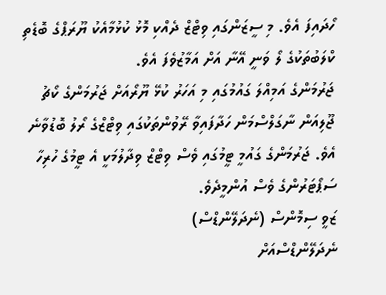ހޯދައިފަ އެވެ. މި ސީޒަންގައި ވިޓްޒް ދެއްކި މޮޅު ކުޅުމާއެކު ޔޫރަޕްގެ ބޮޑެތި ކްލަބުތަކުގެ ލޯ ވަނީ އޭނާ އަށް އަމާޒުވެފަ އެވެ.
ޖަރުމަންގެ އަމިއްލަ ގައުމުގައި މި އަހަރު ކުޅޭ ޔޫރޯއަށް ޖަރުމަންގެ ކޯޗު ޖޫލިއަން ނާގަލްސްމަން ހަދާފައިވާ ރޭވުންތަކުގައި ވިޓްޒްގެ ރޯލު ބޮޑުވާނެ އެވެ. ޖަރުމަންގެ ގައުމީ ޓީމުގައި ވެސް ވިޓްޒް ވިދާލުމަކީ އެ ޓީމުގެ ހުރިހާ ސަޕޯޓަރުންގެ ވެސް އުންމީދެވެ.
ޒަވީ ސިމޮންސް (ނެދަލޭންޑްސް)
ނެދަލޭންޑްސްއަށް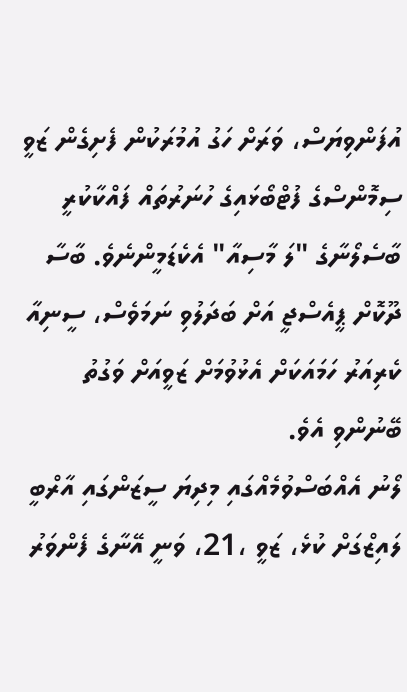އުފަންވިޔަސް، ވަރަށް ހަގު އުމުރަކުން ފެށިގެން ޒަވީ ސިމޮންސްގެ ފުޓްބޯޅައިގެ ހުނަރުތައް ފައްކާކުރީ ބާސެލޯނާގެ "ލަ މާސިއާ" އެކެޑަމީންނެވެ. ބާސާ ދޫކޮށް ޕީއެސްޖީ އަށް ބަދަލުވި ނަމަވެސް، ސީނިއާ ކެރިއަރު ހަމައަކަށް އެޅުވުމަށް ޒަވީއަށް ވަގުތު ބޭނުންވި އެވެ.
ލޯނު އެއްބަސްވުމެއްގައި މިދިޔަ ސީޒަންގައި އާރްބީ ލައިޒްގަށް ކުޅެ، ޒަވީ ،21، ވަނީ އޭނާގެ ފެންވަރު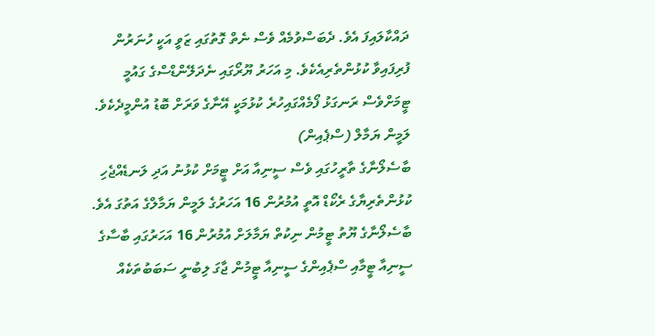ދައްކާލައިފަ އެވެ. ދެބަސްވުމެއް ވެސް ނެތް ގޮތުގައި ޒަވީ އަކީ ހުނަރުން ފުރިފައިވާ ކުޅުންތެރިއެކެވެ. މި އަހަރު ޔޫރޯގައި ނެދަލޭންޑްސްގެ ގައުމީ ޓީމަށްވެސް ރަނގަޅު ފޯމެއްގައިހުރެ ކުޅުމަކީ އޭނާގެ ވަރަށް ބޮޑު އުންމީދެކެވެ.
ލަމީން ޔަމާލް (ސްޕެއިން)
ބާސެލޯނާގެ ތާރީހުގައި ވެސް ސީނިއާ އަށް ޓީމަށް ކުޅުނު އަދި ލަނޑެއްޖެހި ކުޅުންތެރިޔާގެ ރެކޯޑް އޮތީ އުމުރުން 16 އަހަރުގެ ލަމީން ޔަމާލްގެ އަތުގަ އެވެ. ބާސެލޯނާގެ ޔޫތު ޓީމުން ނިކުތް ޔަމާލަށް އުމުރުން 16 އަހަރުގައި ބާސާގެ ސީނިއާ ޓީމާއި ސްޕެއިންގެ ސީނިއާ ޓީމުން ޖާގަ ލިބުނީ ސަބަބުތަކެއް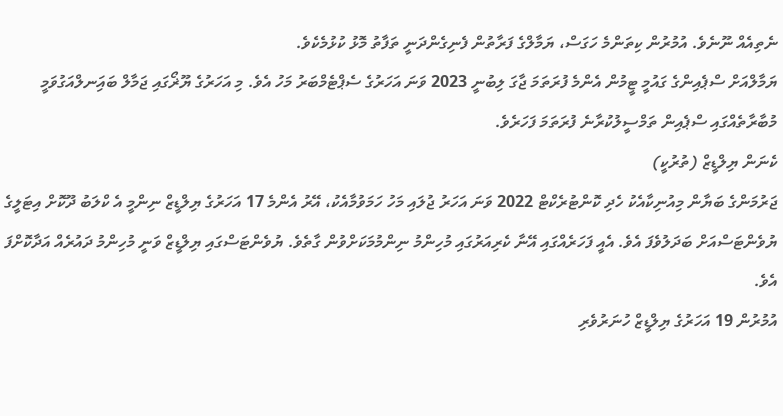ނެތިއެއް ނޫނެވެ. އުމުރުން ކިތަންމެ ހަގަސް، ޔަމާލްގެ ފަރާތުން ފެނިގެންދަނީ ތަފާތު މޮޅު ކުޅުމެކެވެ.
ޔަމާލްއަށް ސްޕެއިންގެ ގައުމީ ޓީމުން އެންމެ ފުރަތަމަ ޖާގަ ލިބުނީ 2023 ވަނަ އަހަރުގެ ސެޕްޓެމްބަރު މަހު އެވެ. މި އަހަރުގެ ޔޫޜޯގައި ޖަމާލް ބައިަނލްއަގުވަމީ މުބާރާތެއްގައި ސްޕެއިން ތަމްސީލުކުރާނެ ފުރަތަމަ ފަހަރެވެ.
ކެނަން ޔިލްޑީޒް (ތުރުކީ)
ޖަރުމަންގެ ބަޔާން މިއުނިކާއެކު ހެދި ކޮންޓުރެކްޓް 2022 ވަނަ އަހަރު ޖުލައި މަހު ހަމަވުމާއެކު، އޭރު އެންމެ 17 އަހަރުގެ ޔިލްޑީޒް ނިންމީ އެ ކްލަބު ދޫކޮށް އިޓަލީގެ ޔުވެންޓަސްއަށް ބަދަލުވެފަ އެވެ. އެއީ ފަހަރެއްގައި އޭނާ ކެރިއަރުގައި މުހިންމު ނިންމުމަކަށްވުން ގާތެވެ. ޔުވެންޓަސްގައި ޔިލްޑީޒް ވަނީ މުހިންމު ދައުރެއް އަދާކޮށްފަ އެވެ.
އުމުރުން 19 އަހަރުގެ ޔިލްޑީޒް ހުނަރުވެރި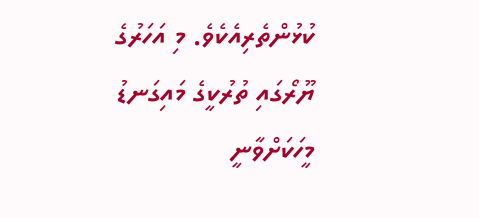ކުޅުންތެރިއެކެވެ. މި އަހަރުގެ ޔޫރޯގައި ތުރުކީގެ މައިގަނޑު މީހަކަށްވާނީ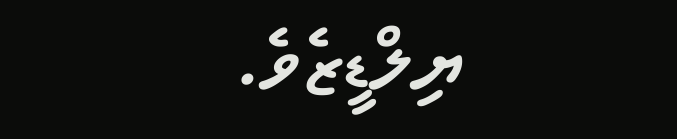ޔިލްޑީޒެވެ.